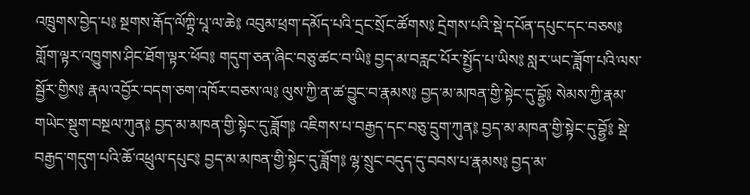འཁྲུགས་བྱེད་པ༔ སྔགས་རྒོད་ལོཀྟྲི་པཱ་ལ་ཆེ༔ འབུམ་ཕྲག་དམོད་པའི་དྲང་སྲོང་ཚོགས༔ དྲེགས་པའི་སྡེ་དཔོན་དཔུང་དང་བཅས༔ གློག་ལྟར་འཁྱུགས་ཤིང་ཐོག་ལྟར་ཕོབ༔ གདུག་ཅན་ཞིང་བཅུ་ཚང་བ་ཡི༔ བྱད་མ་བརླང་པོར་སྤྱོད་པ་ཡིས༔ སླར་ཡང་ཟློག་པའི་ལས་སྦྱོར་གྱིས༔ རྣལ་འབྱོར་བདག་ཅག་འཁོར་བཅས་ལ༔ ལུས་ཀྱི་ན་ཚ་བྱུང་བ་རྣམས༔ བྱད་མ་མཁན་གྱི་སྟེང་དུ་བྷྱོ༔ སེམས་ཀྱི་རྣམ་གཡེང་སྡུག་བསྔལ་ཀུན༔ བྱད་མ་མཁན་གྱི་སྟེང་དུ་ཟློག༔ འཇིགས་པ་བརྒྱད་དང་བཅུ་དྲུག་ཀུན༔ བྱད་མ་མཁན་གྱི་སྟེང་དུ་བྷྱོ༔ སྡེ་བརྒྱད་གདུག་པའི་ཆོ་འཕྲུལ་དཔུང༔ བྱད་མ་མཁན་གྱི་སྟེང་དུ་ཟློག༔ ལྷ་སྲུང་བདུད་དུ་བབས་པ་རྣམས༔ བྱད་མ་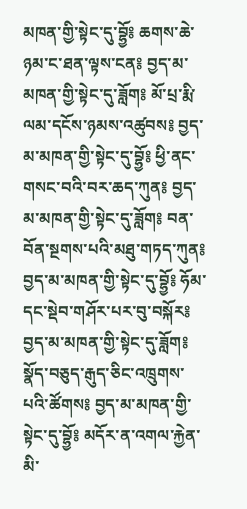མཁན་གྱི་སྟེང་དུ་བྷྱོ༔ ཆགས་ཆེ་ཉམ་ང་ཐན་ལྟས་ངན༔ བྱད་མ་མཁན་གྱི་སྟེང་དུ་ཟློག༔ མོ་པྲ་རྨི་ལམ་དངོས་ཉམས་འཚུབས༔ བྱད་མ་མཁན་གྱི་སྟེང་དུ་བྷྱོ༔ ཕྱི་ནང་གསང་བའི་བར་ཆད་ཀུན༔ བྱད་མ་མཁན་གྱི་སྟེང་དུ་ཟློག༔ བན་བོན་སྔགས་པའི་མཐུ་གཏད་ཀུན༔ བྱད་མ་མཁན་གྱི་སྟེང་དུ་བྷྱོ༔ ཧོམ་དང་སྡེབ་གཤོར་པར་བུ་བསྐོར༔ བྱད་མ་མཁན་གྱི་སྟེང་དུ་ཟློག༔ སྣོད་བཅུད་རྒུད་ཅིང་འཁྲུགས་པའི་ཚོགས༔ བྱད་མ་མཁན་གྱི་སྟེང་དུ་བྷྱོ༔ མདོར་ན་འགལ་རྐྱེན་མི་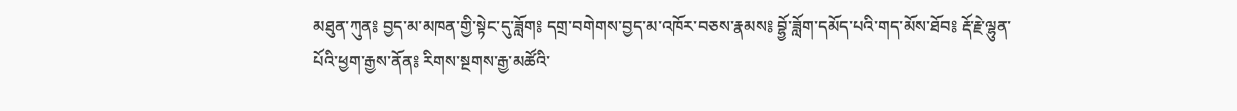མཐུན་ཀུན༔ བྱད་མ་མཁན་གྱི་སྟེང་དུ་ཟློག༔ དགྲ་བགེགས་བྱད་མ་འཁོར་བཅས་རྣམས༔ བྷྱོ་ཟློག་དམོད་པའི་གད་མོས་ཐོབ༔ རྡོ་རྗེ་ལྷུན་པོའི་ཕྱག་རྒྱས་ནོན༔ རིགས་སྔགས་རྒྱ་མཚོའི་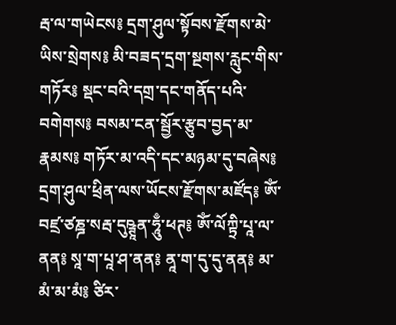རྦ་ལ་གཡེངས༔ དྲག་ཤུལ་སྟོབས་རྫོགས་མེ་ཡིས་སྲེགས༔ མི་བཟད་དྲག་སྔགས་རླུང་གིས་གཏོར༔ སྡང་བའི་དགྲ་དང་གནོད་པའི་བགེགས༔ བསམ་ངན་སྦྱོར་རྩུབ་བྱད་མ་རྣམས༔ གཏོར་མ་འདི་དང་མཉམ་དུ་བཞེས༔ དྲག་ཤུལ་ཕྲིན་ལས་ཡོངས་རྫོགས་མཛོད༔ ཨོཾ་བཛྲ་ཙཎྜ་སརྦ་དུཥྚཱན་ཧཱུྃ་ཕཊ༔ ཨོཾ་ལོཀྟྲི་པཱ་ལ་ནན༔ སཱ་ག་པཱ་ཤ་ནན༔ ནཱ་ག་དུ་དུ་ནན༔ མ་མཾ་མ་མཾ༔ ཙིར་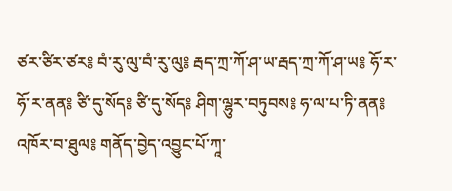ཙར་ཙིར་ཙར༔ བཾ་རུ་ལུ་བཾ་རུ་ལུ༔ རྦད་ཀྲ་ཀོ་ཤ་ཡ་རྦད་ཀྲ་ཀོ་ཤ་ཡ༔ ཧོ་ར་ཧོ་ར་ནན༔ ཙི་དུ་སོད༔ ཙི་དུ་སོད༔ ཤིག་ལྷུར་བཏུབས༔ ཧ་ལ་པ་ཏི་ནན༔ འཁོར་བ་ཐུལ༔ གནོད་བྱེད་འབྱུང་པོ་ཀཱ་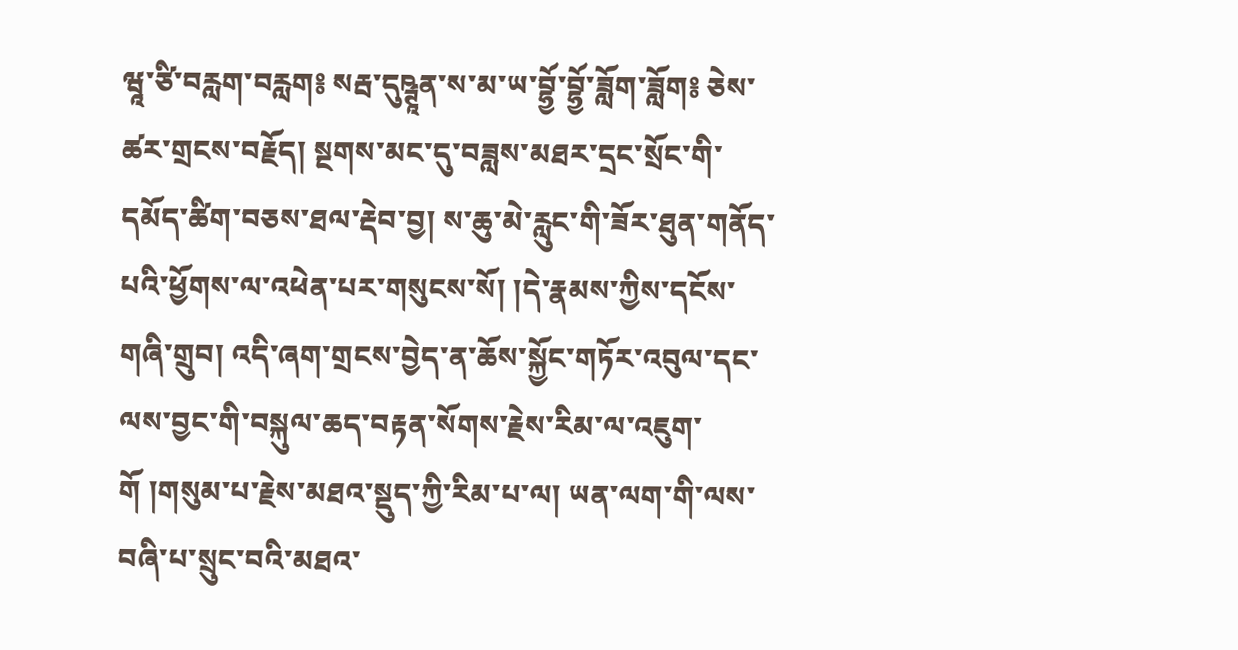ཝཱ་ཙི་བརླག་བརླག༔ སརྦ་དུཥྚཱན་ས་མ་ཡ་བྷྱོ་བྷྱོ་ཟློག་ཟློག༔ ཅེས་ཚར་གྲངས་བརྗོད། སྔགས་མང་དུ་བཟླས་མཐར་དྲང་སྲོང་གི་དམོད་ཚིག་བཅས་ཐལ་རྡེབ་བྱ། ས་ཆུ་མེ་རླུང་གི་ཟོར་ཐུན་གནོད་པའི་ཕྱོགས་ལ་འཕེན་པར་གསུངས་སོ། །དེ་རྣམས་ཀྱིས་དངོས་གཞི་གྲུབ། འདི་ཞག་གྲངས་བྱེད་ན་ཆོས་སྐྱོང་གཏོར་འབུལ་དང་ལས་བྱང་གི་བསྐུལ་ཆད་བརྟན་སོགས་རྗེས་རིམ་ལ་འཇུག་གོ །གསུམ་པ་རྗེས་མཐའ་སྡུད་ཀྱི་རིམ་པ་ལ། ཡན་ལག་གི་ལས་བཞི་པ་སྲུང་བའི་མཐའ་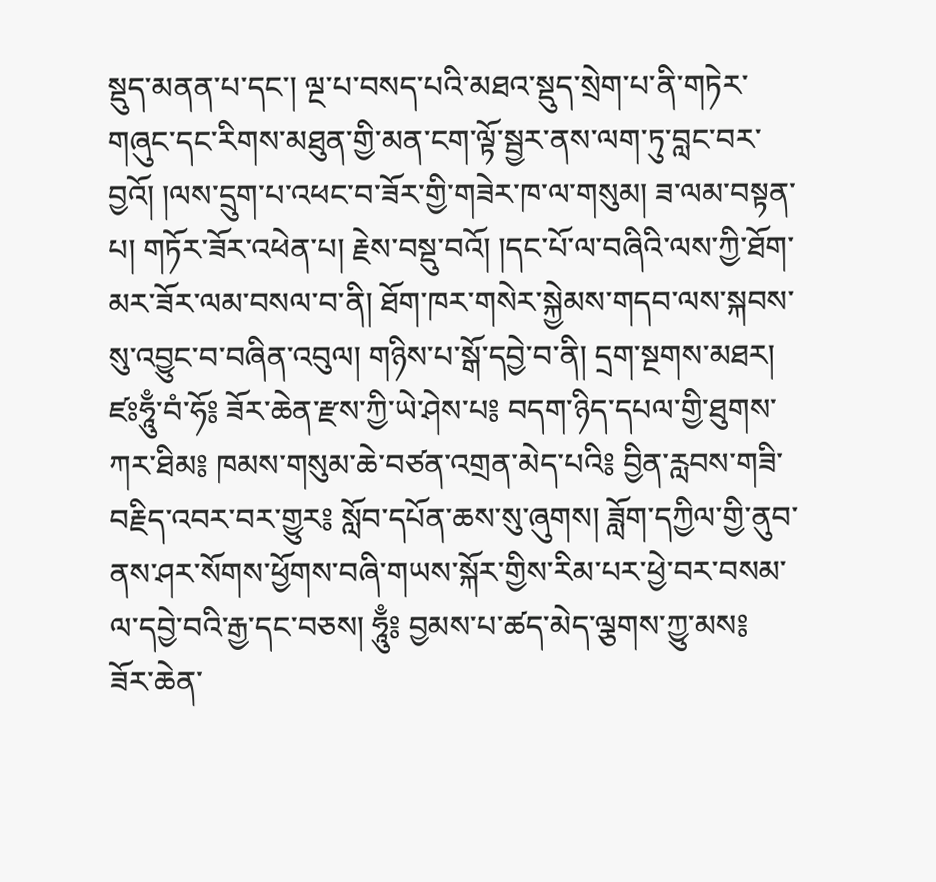སྡུད་མནན་པ་དང་། ལྔ་པ་བསད་པའི་མཐའ་སྡུད་སྲེག་པ་ནི་གཏེར་གཞུང་དང་རིགས་མཐུན་གྱི་མན་ངག་ལྟོ་སྦྱར་ནས་ལག་ཏུ་བླང་བར་བྱའོ། །ལས་དྲུག་པ་འཕང་བ་ཟོར་གྱི་གཟེར་ཁ་ལ་གསུམ། ཟ་ལམ་བསྟན་པ། གཏོར་ཟོར་འཕེན་པ། རྗེས་བསྡུ་བའོ། །དང་པོ་ལ་བཞིའི་ལས་ཀྱི་ཐོག་མར་ཟོར་ལམ་བསལ་བ་ནི། ཐོག་ཁར་གསེར་སྐྱེམས་གདབ་ལས་སྐབས་སུ་འབྱུང་བ་བཞིན་འབུལ། གཉིས་པ་སྒོ་དབྱེ་བ་ནི། དྲག་སྔགས་མཐར། ཛཿཧཱུྃ་བཾ་ཧོ༔ ཟོར་ཆེན་རྫས་ཀྱི་ཡེ་ཤེས་པ༔ བདག་ཉིད་དཔལ་གྱི་ཐུགས་ཀར་ཐིམ༔ ཁམས་གསུམ་ཆེ་བཙན་འགྲན་མེད་པའི༔ བྱིན་རླབས་གཟི་བརྗིད་འབར་བར་གྱུར༔ སློབ་དཔོན་ཆས་སུ་ཞུགས། ཟློག་དཀྱིལ་གྱི་ནུབ་ནས་ཤར་སོགས་ཕྱོགས་བཞི་གཡས་སྐོར་གྱིས་རིམ་པར་ཕྱེ་བར་བསམ་ལ་དབྱེ་བའི་རྒྱ་དང་བཅས། ཧཱུྃ༔ བྱམས་པ་ཚད་མེད་ལྕགས་ཀྱུ་མས༔ ཟོར་ཆེན་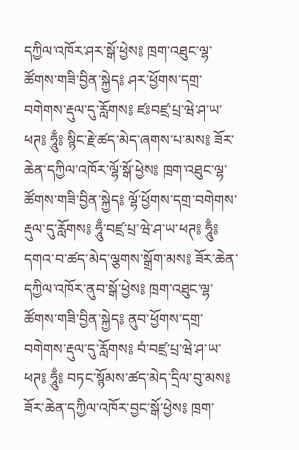དཀྱིལ་འཁོར་ཤར་སྒོ་ཕྱེས༔ ཁྲག་འཐུང་ལྷ་ཚོགས་གཟི་བྱིན་སྐྱེད༔ ཤར་ཕྱོགས་དགྲ་བགེགས་རྡུལ་དུ་རློགས༔ ཛཿབཛྲ་པྲ་ཝེ་ཤ་ཡ་ཕཊ༔ ཧཱུྃ༔ སྙིང་རྗེ་ཚད་མེད་ཞགས་པ་མས༔ ཟོར་ཆེན་དཀྱིལ་འཁོར་ལྷོ་སྒོ་ཕྱེས༔ ཁྲག་འཐུང་ལྷ་ཚོགས་གཟི་བྱིན་སྐྱེད༔ ལྷོ་ཕྱོགས་དགྲ་བགེགས་རྡུལ་དུ་རློགས༔ ཧཱུྃ་བཛྲ་པྲ་ཝེ་ཤ་ཡ་ཕཊ༔ ཧཱུྃ༔ དགའ་བ་ཚད་མེད་ལྕགས་སྒྲོག་མས༔ ཟོར་ཆེན་དཀྱིལ་འཁོར་ནུབ་སྒོ་ཕྱེས༔ ཁྲག་འཐུང་ལྷ་ཚོགས་གཟི་བྱིན་སྐྱེད༔ ནུབ་ཕྱོགས་དགྲ་བགེགས་རྡུལ་དུ་རློགས༔ བཾ་བཛྲ་པྲ་ཝེ་ཤ་ཡ་ཕཊ༔ ཧཱུྃ༔ བཏང་སྙོམས་ཚད་མེད་དྲིལ་བུ་མས༔ ཟོར་ཆེན་དཀྱིལ་འཁོར་བྱང་སྒོ་ཕྱེས༔ ཁྲག་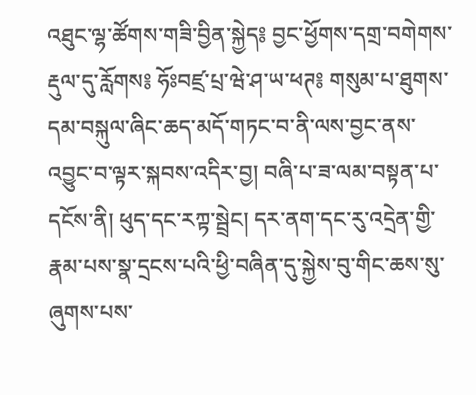འཐུང་ལྷ་ཚོགས་གཟི་བྱིན་སྐྱེད༔ བྱང་ཕྱོགས་དགྲ་བགེགས་རྡུལ་དུ་རློགས༔ ཧོཿབཛྲ་པྲ་ཝེ་ཤ་ཡ་ཕཊ༔ གསུམ་པ་ཐུགས་དམ་བསྐུལ་ཞིང་ཆད་མདོ་གཏང་བ་ནི་ལས་བྱང་ནས་འབྱུང་བ་ལྟར་སྐབས་འདིར་བྱ། བཞི་པ་ཟ་ལམ་བསྟན་པ་དངོས་ནི། ཕུད་དང་རཀྟ་སྦྲེང། དར་ནག་དང་རུ་འདྲེན་གྱི་རྣམ་པས་སྣ་དྲངས་པའི་ཕྱི་བཞིན་དུ་སྐྱེས་བུ་གིང་ཆས་སུ་ཞུགས་པས་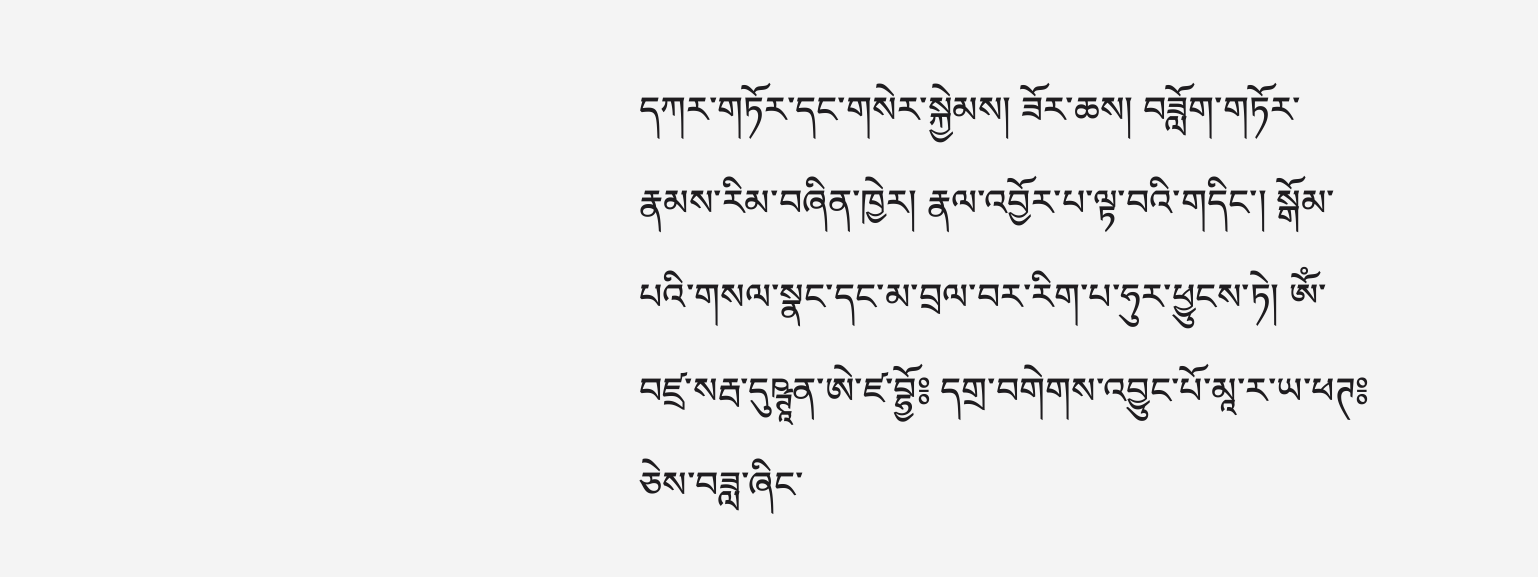དཀར་གཏོར་དང་གསེར་སྐྱེམས། ཟོར་ཆས། བཟློག་གཏོར་རྣམས་རིམ་བཞིན་ཁྱེར། རྣལ་འབྱོར་པ་ལྟ་བའི་གདིང་། སྒོམ་པའི་གསལ་སྣང་དང་མ་བྲལ་བར་རིག་པ་ཧུར་ཕྱུངས་ཏེ། ཨོཾ་བཛྲ་སརྦ་དུཥྚཱན་ཨེ་ཛ་བྷྱོ༔ དགྲ་བགེགས་འབྱུང་པོ་མཱ་ར་ཡ་ཕཊ༔ ཅེས་བཟླ་ཞིང་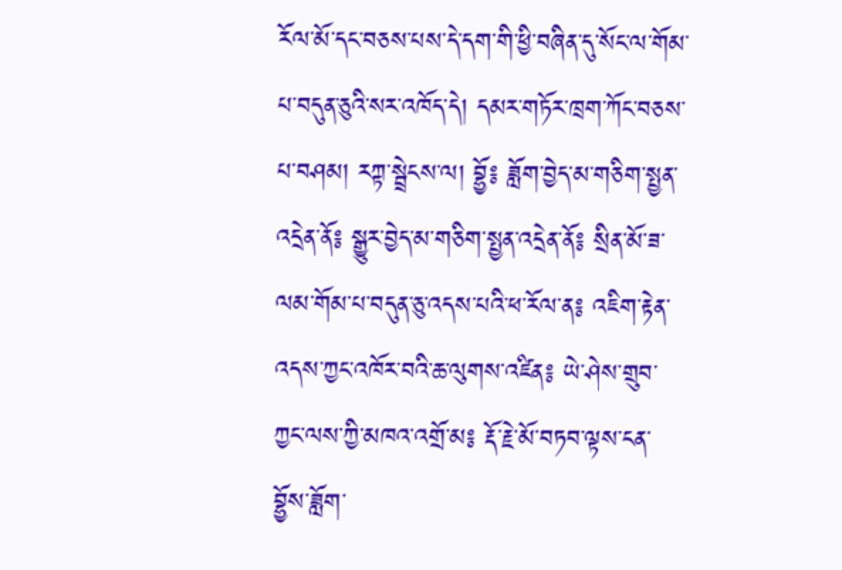རོལ་མོ་དང་བཅས་པས་དེ་དག་གི་ཕྱི་བཞིན་དུ་སོང་ལ་གོམ་པ་བདུན་ཅུའི་སར་འཁོད་དེ། དམར་གཏོར་ཁྲག་ཀོང་བཅས་པ་བཤམ། རཀྟ་སྦྲེངས་ལ། བྷྱོ༔ ཟློག་བྱེད་མ་གཅིག་སྤྱན་འདྲེན་ནོ༔ སྒྱུར་བྱེད་མ་གཅིག་སྤྱན་འདྲེན་ནོ༔ སྲིན་མོ་ཟ་ལམ་གོམ་པ་བདུན་ཅུ་འདས་པའི་ཕ་རོལ་ན༔ འཇིག་རྟེན་འདས་ཀྱང་འཁོར་བའི་ཆ་ལུགས་འཛིན༔ ཡེ་ཤེས་གྲུབ་ཀྱང་ལས་ཀྱི་མཁའ་འགྲོ་མ༔ རྡོ་རྗེ་མོ་བཏབ་ལྟས་ངན་བྷྱོས་ཟློག་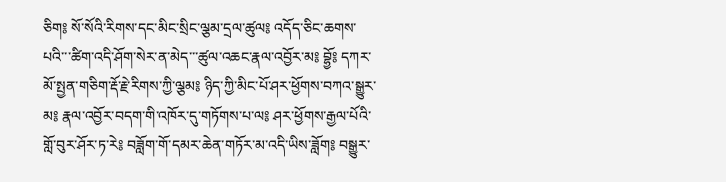ཅིག༔ སོ་སོའི་རིགས་དང་མིང་སྲིང་ལྕམ་དྲལ་ཚུལ༔ འདོད་ཅིང་ཆགས་པའི་་་ཚིག་འདི་ཤོག་སེར་ན་མེད་་་ཚུལ་འཆང་རྣལ་འབྱོར་མ༔ བྷྱོ༔ དཀར་མོ་སྤྱན་གཅིག་རྡོ་རྗེ་རིགས་ཀྱི་ལྕམ༔ ཉིད་ཀྱི་མིང་པོ་ཤར་ཕྱོགས་བཀའ་སྒྱུར་མ༔ རྣལ་འབྱོར་བདག་གི་འཁོར་དུ་གཏོགས་པ་ལ༔ ཤར་ཕྱོགས་རྒྱལ་པོའི་གློ་བུར་ཤོར་ཏ་རེ༔ བཟློག་གོ་དམར་ཆེན་གཏོར་མ་འདི་ཡིས་ཟློག༔ བསྒྱུར་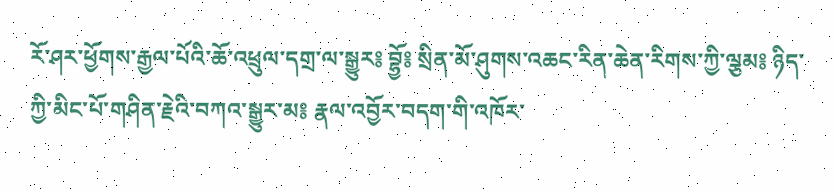རོ་ཤར་ཕྱོགས་རྒྱལ་པོའི་ཆོ་འཕྲུལ་དགྲ་ལ་སྒྱུར༔ བྷྱོ༔ སྲིན་མོ་ཤུགས་འཆང་རིན་ཆེན་རིགས་ཀྱི་ལྕམ༔ ཉིད་ཀྱི་མིང་པོ་གཤིན་རྗེའི་བཀའ་སྒྱུར་མ༔ རྣལ་འབྱོར་བདག་གི་འཁོར་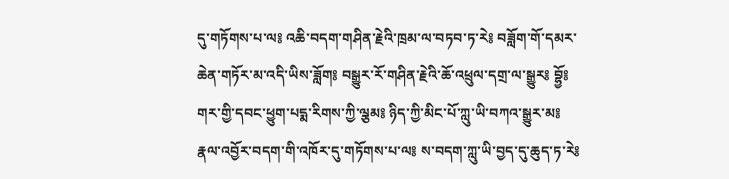དུ་གཏོགས་པ་ལ༔ འཆི་བདག་གཤིན་རྗེའི་ཁྲམ་ལ་བཏབ་ཏ་རེ༔ བཟློག་གོ་དམར་ཆེན་གཏོར་མ་འདི་ཡིས་ཟློག༔ བསྒྱུར་རོ་གཤིན་རྗེའི་ཆོ་འཕྲུལ་དགྲ་ལ་སྒྱུར༔ བྷྱོ༔ གར་གྱི་དབང་ཕྱུག་པདྨ་རིགས་ཀྱི་ལྕམ༔ ཉིད་ཀྱི་མིང་པོ་ཀླུ་ཡི་བཀའ་སྒྱུར་མ༔ རྣལ་འབྱོར་བདག་གི་འཁོར་དུ་གཏོགས་པ་ལ༔ ས་བདག་ཀླུ་ཡི་བྱད་དུ་ཆུད་ཏ་རེ༔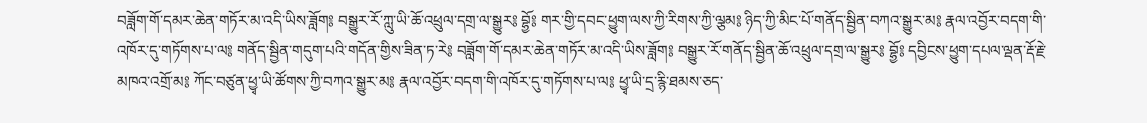བཟློག་གོ་དམར་ཆེན་གཏོར་མ་འདི་ཡིས་ཟློག༔ བསྒྱུར་རོ་ཀླུ་ཡི་ཆོ་འཕྲུལ་དགྲ་ལ་སྒྱུར༔ བྷྱོ༔ གར་གྱི་དབང་ཕྱུག་ལས་ཀྱི་རིགས་ཀྱི་ལྕམ༔ ཉིད་ཀྱི་མིང་པོ་གནོད་སྦྱིན་བཀའ་སྒྱུར་མ༔ རྣལ་འབྱོར་བདག་གི་འཁོར་དུ་གཏོགས་པ་ལ༔ གནོད་སྦྱིན་གདུག་པའི་གདོན་གྱིས་ཟིན་ཏ་རེ༔ བཟློག་གོ་དམར་ཆེན་གཏོར་མ་འདི་ཡིས་ཟློག༔ བསྒྱུར་རོ་གནོད་སྦྱིན་ཆོ་འཕྲུལ་དགྲ་ལ་སྒྱུར༔ བྷྱོ༔ དབྱིངས་ཕྱུག་དཔལ་ལྡན་རྡོ་རྗེ་མཁའ་འགྲོ་མ༔ ཀོང་བཙུན་ཕྱྭ་ཡི་ཚོགས་ཀྱི་བཀའ་སྒྱུར་མ༔ རྣལ་འབྱོར་བདག་གི་འཁོར་དུ་གཏོགས་པ་ལ༔ ཕྱྭ་ཡི་དྲ་རྙི་ཐམས་ཅད་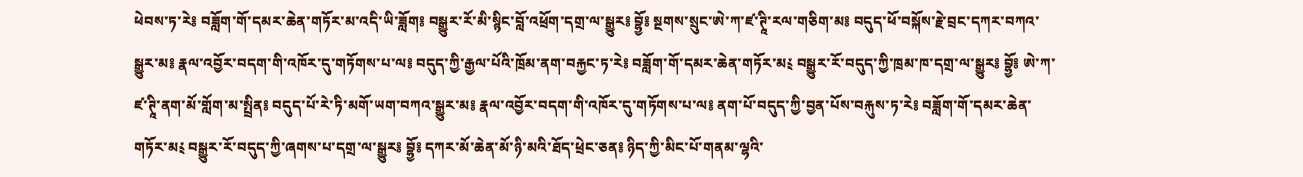ཕེབས་ཏ་རེ༔ བཟློག་གོ་དམར་ཆེན་གཏོར་མ་འདི་ཡི་ཟློག༔ བསྒྱུར་རོ་མི་སྙིང་བློ་འཕྲོག་དགྲ་ལ་སྒྱུར༔ བྷྱོ༔ སྔགས་སྲུང་ཨེ་ཀ་ཛ་ཊཱི་རལ་གཅིག་མ༔ བདུད་ཕོ་བསྐོས་རྗེ་བྲང་དཀར་བཀའ་སྒྱུར་མ༔ རྣལ་འབྱོར་བདག་གི་འཁོར་དུ་གཏོགས་པ་ལ༔ བདུད་ཀྱི་རྒྱལ་པོའི་ཁྲོམ་ནག་བརྐྱང་ཏ་རེ༔ བཟློག་གོ་དམར་ཆེན་གཏོར་མ༴ བསྒྱུར་རོ་བདུད་ཀྱི་ཁྲམ་ཁ་དགྲ་ལ་སྒྱུར༔ བྷྱོ༔ ཨེ་ཀ་ཛ་ཊཱི་ནག་མོ་གློག་མ་སྤྲིན༔ བདུད་པོ་རེ་ཏི་མགོ་ཡག་བཀའ་སྒྱུར་མ༔ རྣལ་འབྱོར་བདག་གི་འཁོར་དུ་གཏོགས་པ་ལ༔ ནག་པོ་བདུད་ཀྱི་བྱན་པོས་བརྐུས་ཏ་རེ༔ བཟློག་གོ་དམར་ཆེན་གཏོར་མ༴ བསྒྱུར་རོ་བདུད་ཀྱི་ཞགས་པ་དགྲ་ལ་སྒྱུར༔ བྷྱོ༔ དཀར་མོ་ཆེན་མོ་ཉི་མའི་ཐོད་ཕྲེང་ཅན༔ ཉིད་ཀྱི་མིང་པོ་གནམ་ལྷའི་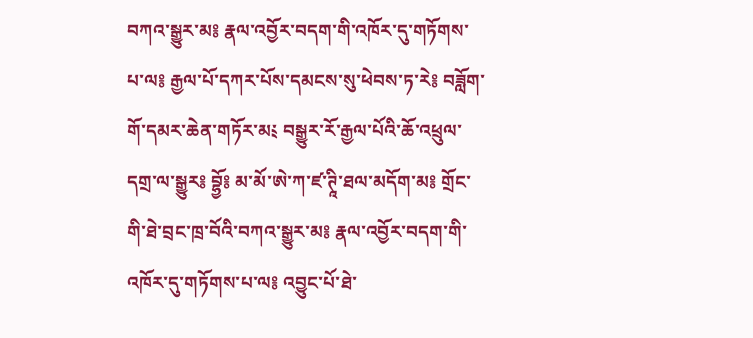བཀའ་སྒྱུར་མ༔ རྣལ་འབྱོར་བདག་གི་འཁོར་དུ་གཏོགས་པ་ལ༔ རྒྱལ་པོ་དཀར་པོས་དམངས་སུ་ཕེབས་ཏ་རེ༔ བཟློག་གོ་དམར་ཆེན་གཏོར་མ༴ བསྒྱུར་རོ་རྒྱལ་པོའི་ཆོ་འཕྲུལ་དགྲ་ལ་སྒྱུར༔ བྷྱོ༔ མ་མོ་ཨེ་ཀ་ཛ་ཊཱི་ཐལ་མདོག་མ༔ གྲོང་གི་ཐེ་བྲང་ཁྲ་བོའི་བཀའ་སྒྱུར་མ༔ རྣལ་འབྱོར་བདག་གི་འཁོར་དུ་གཏོགས་པ་ལ༔ འབྱུང་པོ་ཐེ་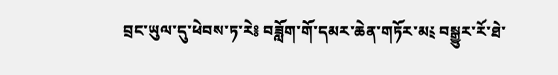བྲང་ཡུལ་དུ་ཕེབས་ཏ་རེ༔ བཟློག་གོ་དམར་ཆེན་གཏོར་མ༴ བསྒྱུར་རོ་ཐེ་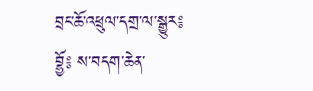བྲང་ཆོ་འཕྲུལ་དགྲ་ལ་སྒྱུར༔ བྷྱོ༔ ས་བདག་ཆེན་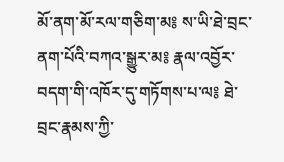མོ་ནག་མོ་རལ་གཅིག་མ༔ ས་ཡི་ཐེ་བྲང་ནག་པོའི་བཀའ་སྒྱུར་མ༔ རྣལ་འབྱོར་བདག་གི་འཁོར་དུ་གཏོགས་པ་ལ༔ ཐེ་བྲང་རྣམས་ཀྱི་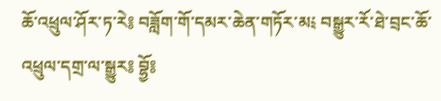ཆོ་འཕྲུལ་ཤོར་ཏ་རེ༔ བཟློག་གོ་དམར་ཆེན་གཏོར་མ༴ བསྒྱུར་རོ་ཐེ་བྲང་ཆོ་འཕྲུལ་དགྲ་ལ་སྒྱུར༔ བྷྱོ༔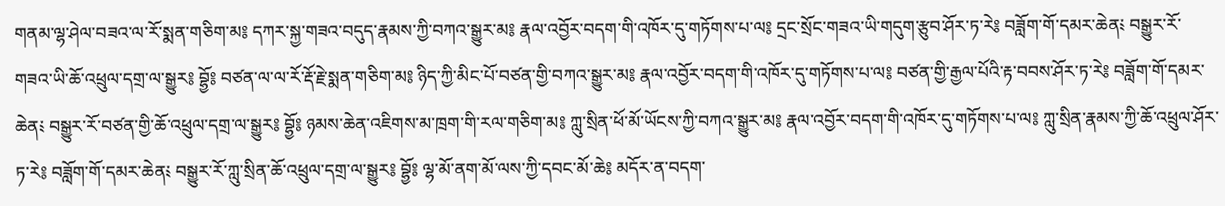གནམ་ལྷ་ཤེལ་བཟའ་ལ་རོ་སྨན་གཅིག་མ༔ དཀར་སྐྱ་གཟའ་བདུད་རྣམས་ཀྱི་བཀའ་སྒྱུར་མ༔ རྣལ་འབྱོར་བདག་གི་འཁོར་དུ་གཏོགས་པ་ལ༔ དྲང་སྲོང་གཟའ་ཡི་གདུག་རྩུབ་ཤོར་ཏ་རེ༔ བཟློག་གོ་དམར་ཆེན༴ བསྒྱུར་རོ་གཟའ་ཡི་ཆོ་འཕྲུལ་དགྲ་ལ་སྒྱུར༔ བྷྱོ༔ བཙན་ལ་ལ་རོ་རྡོ་རྗེ་སྨན་གཅིག་མ༔ ཉིད་ཀྱི་མིང་པོ་བཙན་གྱི་བཀའ་སྒྱུར་མ༔ རྣལ་འབྱོར་བདག་གི་འཁོར་དུ་གཏོགས་པ་ལ༔ བཙན་གྱི་རྒྱལ་པོའི་རྟ་བབས་ཤོར་ཏ་རེ༔ བཟློག་གོ་དམར་ཆེན༴ བསྒྱུར་རོ་བཙན་གྱི་ཆོ་འཕྲུལ་དགྲ་ལ་སྒྱུར༔ བྷྱོ༔ ཉམས་ཆེན་འཇིགས་མ་ཁྲག་གི་རལ་གཅིག་མ༔ ཀླུ་སྲིན་ཕོ་མོ་ཡོངས་ཀྱི་བཀའ་སྒྱུར་མ༔ རྣལ་འབྱོར་བདག་གི་འཁོར་དུ་གཏོགས་པ་ལ༔ ཀླུ་སྲིན་རྣམས་ཀྱི་ཆོ་འཕྲུལ་ཤོར་ཏ་རེ༔ བཟློག་གོ་དམར་ཆེན༴ བསྒྱུར་རོ་ཀླུ་སྲིན་ཆོ་འཕྲུལ་དགྲ་ལ་སྒྱུར༔ བྷྱོ༔ ལྷ་མོ་ནག་མོ་ལས་ཀྱི་དབང་མོ་ཆེ༔ མདོར་ན་བདག་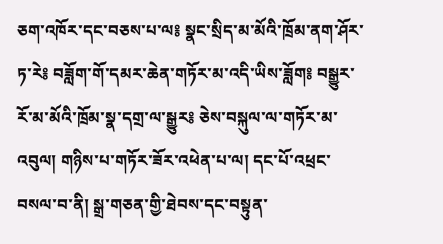ཅག་འཁོར་དང་བཅས་པ་ལ༔ སྣང་སྲིད་མ་མོའི་ཁྲོམ་ནག་ཤོར་ཏ་རེ༔ བཟློག་གོ་དམར་ཆེན་གཏོར་མ་འདི་ཡིས་ཟློག༔ བསྒྱུར་རོ་མ་མོའི་ཁྲོམ་སྣ་དགྲ་ལ་སྒྱུར༔ ཅེས་བསྐུལ་ལ་གཏོར་མ་འབུལ། གཉིས་པ་གཏོར་ཟོར་འཕེན་པ་ལ། དང་པོ་འཕྲང་བསལ་བ་ནི། སྒྲ་གཅན་གྱི་ཐེབས་དང་བསྟུན་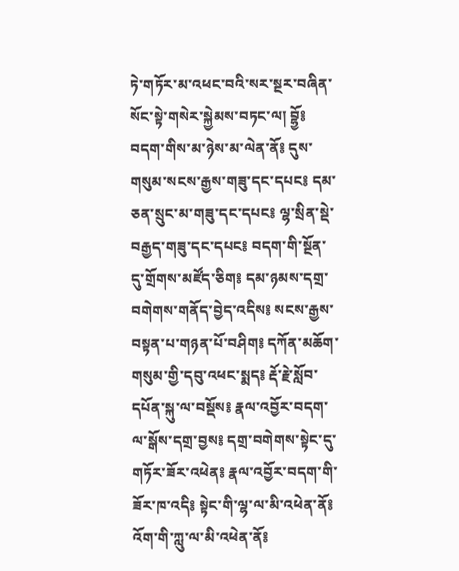ཏེ་གཏོར་མ་འཕང་བའི་སར་སྔར་བཞིན་སོང་སྟེ་གསེར་སྐྱེམས་བཏང་ལ། བྷྱོ༔ བདག་གིས་མ་ཉེས་མ་ལེན་ནོ༔ དུས་གསུམ་སངས་རྒྱས་གཟུ་དང་དཔང༔ དམ་ཅན་སྲུང་མ་གཟུ་དང་དཔང༔ ལྷ་སྲིན་སྡེ་བརྒྱད་གཟུ་དང་དཔང༔ བདག་གི་སྔོན་དུ་གྲོགས་མཛོད་ཅིག༔ དམ་ཉམས་དགྲ་བགེགས་གནོད་བྱེད་འདིས༔ སངས་རྒྱས་བསྟན་པ་གཉན་པོ་བཤིག༔ དཀོན་མཆོག་གསུམ་གྱི་དབུ་འཕང་སྨད༔ རྡོ་རྗེ་སློབ་དཔོན་སྐུ་ལ་བསྡོས༔ རྣལ་འབྱོར་བདག་ལ་སྒོས་དགྲ་བྱས༔ དགྲ་བགེགས་སྟེང་དུ་གཏོར་ཟོར་འཕེན༔ རྣལ་འབྱོར་བདག་གི་ཟོར་ཁ་འདི༔ སྟེང་གི་ལྷ་ལ་མི་འཕེན་ནོ༔ འོག་གི་ཀླུ་ལ་མི་འཕེན་ནོ༔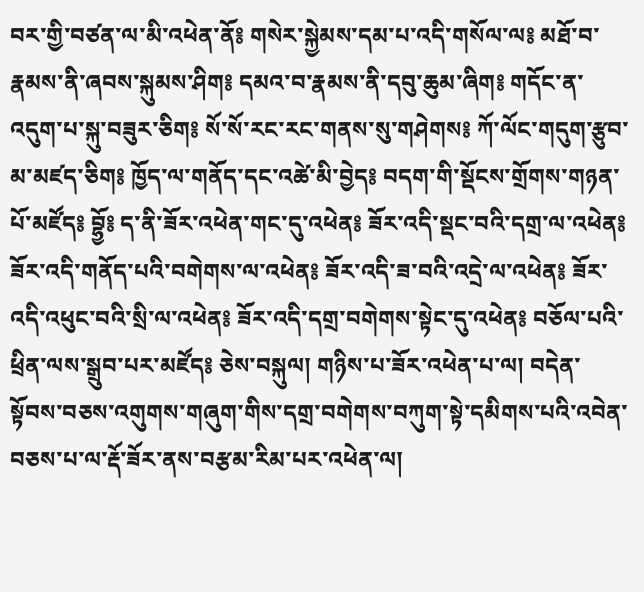བར་གྱི་བཙན་ལ་མི་འཕེན་ནོ༔ གསེར་སྐྱེམས་དམ་པ་འདི་གསོལ་ལ༔ མཐོ་བ་རྣམས་ནི་ཞབས་སྐུམས་ཤིག༔ དམའ་བ་རྣམས་ནི་དབུ་ཆུམ་ཞིག༔ གདོང་ན་འདུག་པ་སྐུ་བཟུར་ཅིག༔ སོ་སོ་རང་རང་གནས་སུ་གཤེགས༔ ཀོ་ལོང་གདུག་རྩུབ་མ་མཛད་ཅིག༔ ཁྱོད་ལ་གནོད་དང་འཚེ་མི་བྱེད༔ བདག་གི་སྡོངས་གྲོགས་གཉན་པོ་མཛོད༔ བྷྱོ༔ ད་ནི་ཟོར་འཕེན་གང་དུ་འཕེན༔ ཟོར་འདི་སྡང་བའི་དགྲ་ལ་འཕེན༔ ཟོར་འདི་གནོད་པའི་བགེགས་ལ་འཕེན༔ ཟོར་འདི་ཟ་བའི་འདྲེ་ལ་འཕེན༔ ཟོར་འདི་འཕུང་བའི་སྲི་ལ་འཕེན༔ ཟོར་འདི་དགྲ་བགེགས་སྟེང་དུ་འཕེན༔ བཅོལ་པའི་ཕྲིན་ལས་སྒྲུབ་པར་མཛོད༔ ཅེས་བསྐུལ། གཉིས་པ་ཟོར་འཕེན་པ་ལ། བདེན་སྟོབས་བཅས་འགུགས་གཞུག་གིས་དགྲ་བགེགས་བཀུག་སྟེ་དམིགས་པའི་འབེན་བཅས་པ་ལ་རྡོ་ཟོར་ནས་བརྩམ་རིམ་པར་འཕེན་ལ།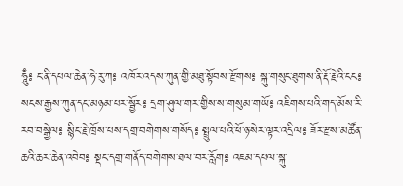ཧཱུྃ༔ ང་ནི་དཔལ་ཆེན་ཧེ་རུ་ཀ༔ འཁོར་འདས་ཀུན་གྱི་མཐུ་སྟོབས་རྫོགས༔ སྐུ་གསུང་ཐུགས་ནི་རྡོ་རྗེའི་ངང༔ སངས་རྒྱས་ཀུན་དང་མཉམ་པར་སྦྱོར༔ དྲག་ཤུལ་གར་གྱིས་ས་གསུམ་གཡོ༔ འཇིགས་པའི་གད་མོས་རི་རབ་བསྒྱེལ༔ སྙིང་རྗེ་ཁྲོས་པས་དགྲ་བགེགས་གསོད༔ སྤྲུལ་པའི་ཕོ་ཉ་སེར་ལྟར་འདྲིལ༔ ཟོར་རྫས་མཚོན་ཆའི་ཆར་ཆེན་འབེབ༔ སྡང་དགྲ་གནོད་བགེགས་ཐལ་བར་རློག༔ འཇམ་དཔལ་སྐུ་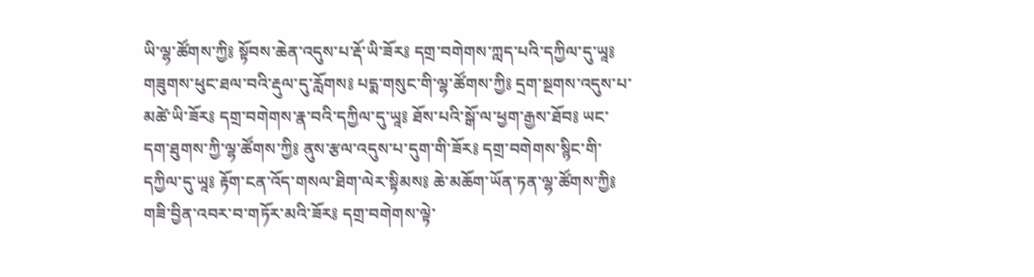ཡི་ལྷ་ཚོགས་ཀྱི༔ སྟོབས་ཆེན་འདུས་པ་རྡོ་ཡི་ཟོར༔ དགྲ་བགེགས་ཀླད་པའི་དཀྱིལ་དུ་ཡཱ༔ གཟུགས་ཕུང་ཐལ་བའི་རྡུལ་དུ་རློགས༔ པདྨ་གསུང་གི་ལྷ་ཚོགས་ཀྱི༔ དྲག་སྔགས་འདུས་པ་མཚེ་ཡི་ཟོར༔ དགྲ་བགེགས་རྣ་བའི་དཀྱིལ་དུ་ཡཱ༔ ཐོས་པའི་སྒོ་ལ་ཕྱག་རྒྱས་ཐོབ༔ ཡང་དག་ཐུགས་ཀྱི་ལྷ་ཚོགས་ཀྱི༔ ནུས་རྩལ་འདུས་པ་དུག་གི་ཟོར༔ དགྲ་བགེགས་སྙིང་གི་དཀྱིལ་དུ་ཡཱ༔ རྟོག་ངན་འོད་གསལ་ཐིག་ལེར་སྟིམས༔ ཆེ་མཆོག་ཡོན་ཏན་ལྷ་ཚོགས་ཀྱི༔ གཟི་བྱིན་འབར་བ་གཏོར་མའི་ཟོར༔ དགྲ་བགེགས་ལྟེ་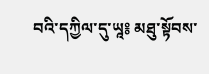བའི་དཀྱིལ་དུ་ཡཱ༔ མཐུ་སྟོབས་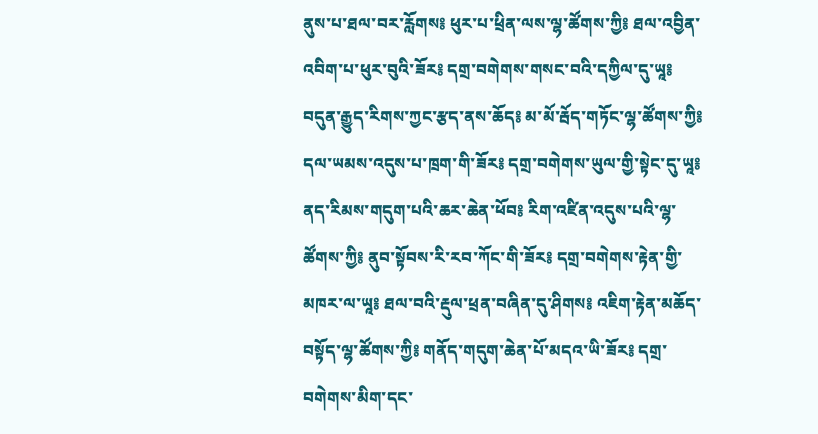ནུས་པ་ཐལ་བར་རློགས༔ ཕུར་པ་ཕྲིན་ལས་ལྷ་ཚོགས་ཀྱི༔ ཐལ་འབྱིན་འབིག་པ་ཕུར་བུའི་ཟོར༔ དགྲ་བགེགས་གསང་བའི་དཀྱིལ་དུ་ཡཱ༔ བདུན་རྒྱུད་རིགས་ཀྱང་རྩད་ནས་ཆོད༔ མ་མོ་རྦོད་གཏོང་ལྷ་ཚོགས་ཀྱི༔ དལ་ཡམས་འདུས་པ་ཁྲག་གི་ཟོར༔ དགྲ་བགེགས་ཡུལ་གྱི་སྟེང་དུ་ཡཱ༔ ནད་རིམས་གདུག་པའི་ཆར་ཆེན་ཕོབ༔ རིག་འཛིན་འདུས་པའི་ལྷ་ཚོགས་ཀྱི༔ ནུབ་སྟོབས་རི་རབ་ཀོང་གི་ཟོར༔ དགྲ་བགེགས་རྟེན་གྱི་མཁར་ལ་ཡཱ༔ ཐལ་བའི་རྡུལ་ཕྲན་བཞིན་དུ་ཤིགས༔ འཇིག་རྟེན་མཆོད་བསྟོད་ལྷ་ཚོགས་ཀྱི༔ གནོད་གདུག་ཆེན་པོ་མདའ་ཡི་ཟོར༔ དགྲ་བགེགས་མིག་དང་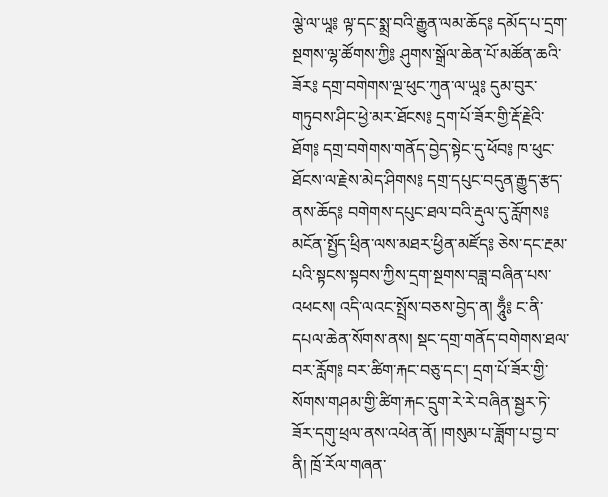ལྕེ་ལ་ཡཱ༔ ལྟ་དང་སྨྲ་བའི་རྒྱུན་ལམ་ཆོད༔ དམོད་པ་དྲག་སྔགས་ལྷ་ཚོགས་ཀྱི༔ ཤུགས་སྒྲོལ་ཆེན་པོ་མཚོན་ཆའི་ཟོར༔ དགྲ་བགེགས་ལྔ་ཕུང་ཀུན་ལ་ཡཱ༔ དུམ་བུར་གཏུབས་ཤིང་ཕྱེ་མར་ཐོངས༔ དྲག་པོ་ཟོར་གྱི་རྡོ་རྗེའི་ཐོག༔ དགྲ་བགེགས་གནོད་བྱེད་སྟེང་དུ་ཕོབ༔ ཁ་ཕུང་ཐོངས་ལ་རྗེས་མེད་ཤིགས༔ དགྲ་དཔུང་བདུན་རྒྱུད་རྩད་ནས་ཆོད༔ བགེགས་དཔུང་ཐལ་བའི་རྡུལ་དུ་རློགས༔ མངོན་སྤྱོད་ཕྲིན་ལས་མཐར་ཕྱིན་མཛོད༔ ཅེས་དང་རྔམ་པའི་སྟངས་སྟབས་ཀྱིས་དྲག་སྔགས་བཟླ་བཞིན་པས་འཕངས། འདི་ལའང་སྤྲོས་བཅས་བྱེད་ན། ཧཱུྃ༔ ང་ནི་དཔལ་ཆེན་སོགས་ནས། སྡང་དགྲ་གནོད་བགེགས་ཐལ་བར་རློག༔ བར་ཚིག་རྐང་བཅུ་དང་། དྲག་པོ་ཟོར་གྱི་སོགས་གཤམ་གྱི་ཚིག་རྐང་དྲུག་རེ་རེ་བཞིན་སྦྱར་ཏེ་ཟོར་དགུ་ཕྲལ་ནས་འཕེན་ནོ། །གསུམ་པ་ཟློག་པ་བྱ་བ་ནི། ཁྲོ་རོལ་གཞན་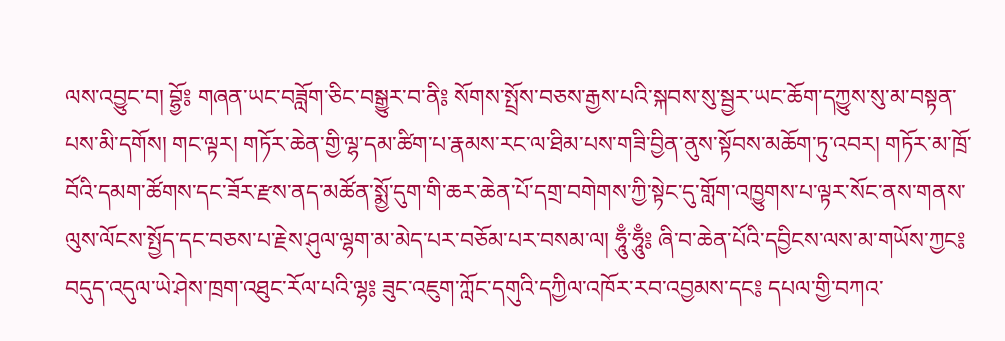ལས་འབྱུང་བ། བྷྱོ༔ གཞན་ཡང་བཟློག་ཅིང་བསྒྱུར་བ་ནི༔ སོགས་སྤྲོས་བཅས་རྒྱས་པའི་སྐབས་སུ་སྦྱར་ཡང་ཆོག་དཀྱུས་སུ་མ་བསྟན་པས་མི་དགོས། གང་ལྟར། གཏོར་ཆེན་གྱི་ལྷ་དམ་ཚིག་པ་རྣམས་རང་ལ་ཐིམ་པས་གཟི་བྱིན་ནུས་སྟོབས་མཆོག་ཏུ་འབར། གཏོར་མ་ཁྲོ་བོའི་དམག་ཚོགས་དང་ཟོར་རྫས་ནད་མཚོན་སྨྱོ་དུག་གི་ཆར་ཆེན་པོ་དགྲ་བགེགས་ཀྱི་སྟེང་དུ་གློག་འཁྱུགས་པ་ལྟར་སོང་ནས་གནས་ལུས་ལོངས་སྤྱོད་དང་བཅས་པ་རྗེས་ཤུལ་ལྷག་མ་མེད་པར་བཅོམ་པར་བསམ་ལ། ཧཱུྃ་ཧཱུྃ༔ ཞི་བ་ཆེན་པོའི་དབྱིངས་ལས་མ་གཡོས་ཀྱང༔ བདུད་འདུལ་ཡེ་ཤེས་ཁྲག་འཐུང་རོལ་པའི་ལྷ༔ ཟུང་འཇུག་ཀློང་དགུའི་དཀྱིལ་འཁོར་རབ་འབྱམས་དང༔ དཔལ་གྱི་བཀའ་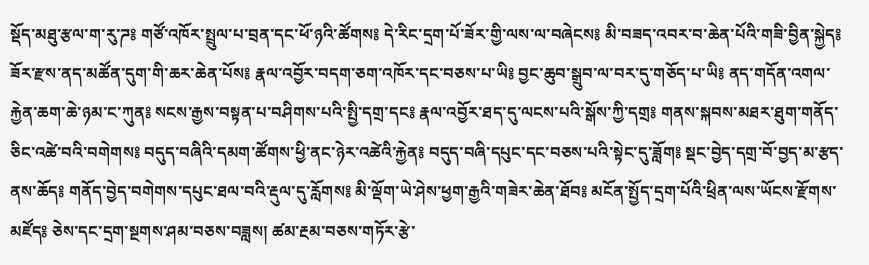སྡོད་མཐུ་རྩལ་ག་རུ་ཌ༔ གཙོ་འཁོར་སྤྲུལ་པ་བྲན་དང་ཕོ་ཉའི་ཚོགས༔ དེ་རིང་དྲག་པོ་ཟོར་གྱི་ལས་ལ་བཞེངས༔ མི་བཟད་འབར་བ་ཆེན་པོའི་གཟི་བྱིན་སྐྱེད༔ ཟོར་རྫས་ནད་མཚོན་དུག་གི་ཆར་ཆེན་པོས༔ རྣལ་འབྱོར་བདག་ཅག་འཁོར་དང་བཅས་པ་ཡི༔ བྱང་ཆུབ་སྒྲུབ་ལ་བར་དུ་གཅོད་པ་ཡི༔ ནད་གདོན་འགལ་རྐྱེན་ཆག་ཆེ་ཉམ་ང་ཀུན༔ སངས་རྒྱས་བསྟན་པ་བཤིགས་པའི་སྤྱི་དགྲ་དང༔ རྣལ་འབྱོར་ཐད་དུ་ལངས་པའི་སྒོས་ཀྱི་དགྲ༔ གནས་སྐབས་མཐར་ཐུག་གནོད་ཅིང་འཚེ་བའི་བགེགས༔ བདུད་བཞིའི་དམག་ཚོགས་ཕྱི་ནང་ཉེར་འཚེའི་རྐྱེན༔ བདུད་བཞི་དཔུང་དང་བཅས་པའི་སྟེང་དུ་ཟློག༔ སྡང་བྱེད་དགྲ་བོ་བྱད་མ་རྩད་ནས་ཆོད༔ གནོད་བྱེད་བགེགས་དཔུང་ཐལ་བའི་རྡུལ་དུ་རློགས༔ མི་ལྡོག་ཡེ་ཤེས་ཕྱག་རྒྱའི་གཟེར་ཆེན་ཐོབ༔ མངོན་སྤྱོད་དྲག་པོའི་ཕྲིན་ལས་ཡོངས་རྫོགས་མཛོད༔ ཅེས་དང་དྲག་སྔགས་ཤམ་བཅས་བཟླས། ཚམ་རྔམ་བཅས་གཏོར་རྩེ་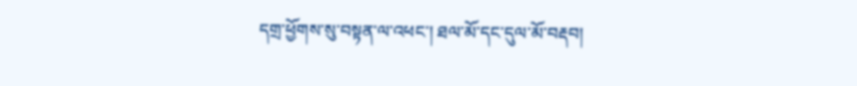དགྲ་ཕྱོགས་སུ་བསྟན་ལ་འཕང་། ཐལ་མོ་དང་དུལ་མོ་བརྡབ།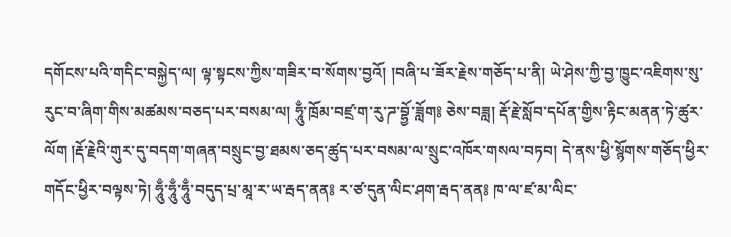དགོངས་པའི་གདིང་བསྐྱེད་ལ། ལྟ་སྟངས་ཀྱིས་གཟིར་བ་སོགས་བྱའོ། །བཞི་པ་ཟོར་རྗེས་གཅོད་པ་ནི། ཡེ་ཤེས་ཀྱི་བྱ་ཁྱུང་འཇིགས་སུ་རུང་བ་ཞིག་གིས་མཚམས་བཅད་པར་བསམ་ལ། ཧཱུྃ་ཁྲོམ་བཛྲ་ག་རུ་ཌ་བྷྱོ་ཟློག༔ ཅེས་བཟླ། རྡོ་རྗེ་སློབ་དཔོན་གྱིས་རྟིང་མནན་ཏེ་ཚུར་ལོག །རྡོ་རྗེའི་གུར་དུ་བདག་གཞན་བསྲུང་བྱ་ཐམས་ཅད་ཚུད་པར་བསམ་ལ་སྲུང་འཁོར་གསལ་བཏབ། དེ་ནས་ཕྱི་སྙོགས་གཅོད་ཕྱིར་གདོང་ཕྱིར་བལྟས་ཏེ། ཧཱུྃ་ཧཱུྃ་ཧཱུྃ་བདུད་པྲ་མཱ་ར་ཡ་རྦད་ནན༔ ར་ཙ་དུན་ལིང་ཤག་རྦད་ནན༔ ཁ་ལ་ཛ་མ་ལིང་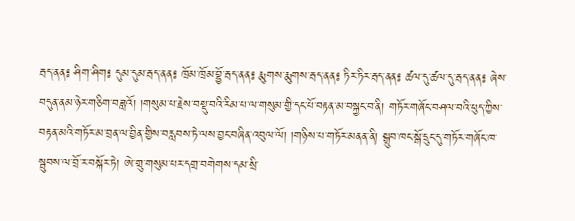རྦད་ནན༔ ཤིག་ཤིག༔ དུམ་དུམ་རྦད་ནན༔ ཁྲོམ་ཁྲོམ་བྷྱོ་རྦད་ནན༔ རྨུགས་རྨུགས་རྦད་ནན༔ ཏིར་ཏིར་རྦད་ནན༔ ཚལ་དུ་ཚལ་དུ་རྦད་ནན༔ ཞེས་བདུན་ནམ་ཉེར་གཅིག་བཟླའོ། །གསུམ་པ་རྗེས་བསྡུ་བའི་རིམ་པ་ལ་གསུམ་གྱི་དང་པོ་བརྟན་མ་བསྐྱང་བ་ནི། གཏོར་གཞོང་བཤལ་བའི་ཕུད་ཀྱིས་བརྟན་མའི་གཏོར་མ་བྲན་ལ་བྱིན་གྱིས་བརླབས་ཏེ་ལས་བྱང་བཞིན་འབུལ་ལོ། །གཉིས་པ་གཏོར་མནན་ནི། སྒྲུབ་ཁང་སྒོ་དྲུང་དུ་གཏོར་གཞོང་ཁ་སྦུབས་ལ་བྲོ་ར་བསྐོར་ཏེ། ཨེ་གྲུ་གསུམ་པར་དགྲ་བགེགས་དམ་སྲི་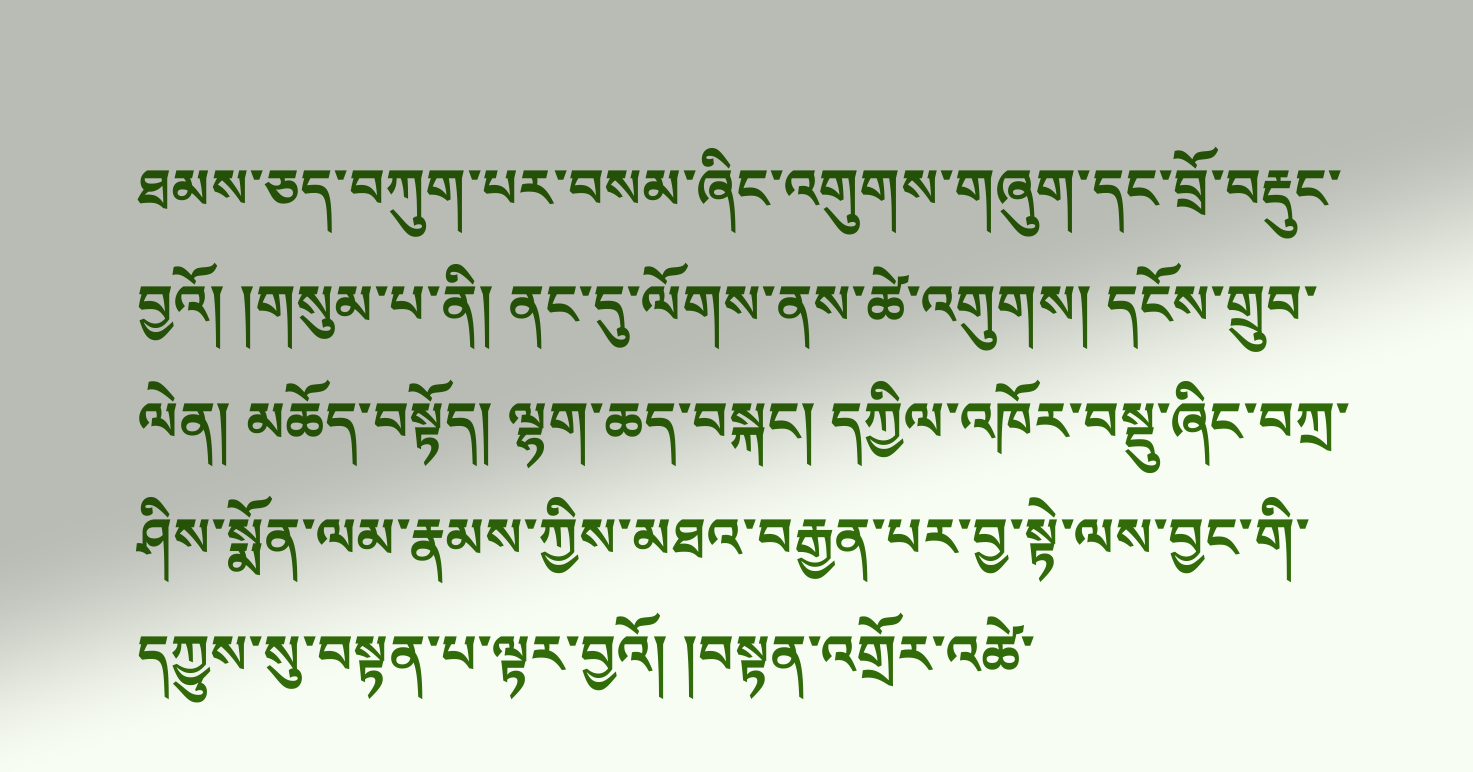ཐམས་ཅད་བཀུག་པར་བསམ་ཞིང་འགུགས་གཞུག་དང་བྲོ་བརྡུང་བྱའོ། །གསུམ་པ་ནི། ནང་དུ་ལོགས་ནས་ཚེ་འགུགས། དངོས་གྲུབ་ལེན། མཆོད་བསྟོད། ལྷག་ཆད་བསྐང། དཀྱིལ་འཁོར་བསྡུ་ཞིང་བཀྲ་ཤིས་སྨོན་ལམ་རྣམས་ཀྱིས་མཐའ་བརྒྱན་པར་བྱ་སྟེ་ལས་བྱང་གི་དཀྱུས་སུ་བསྟན་པ་ལྟར་བྱའོ། །བསྟན་འགྲོར་འཚེ་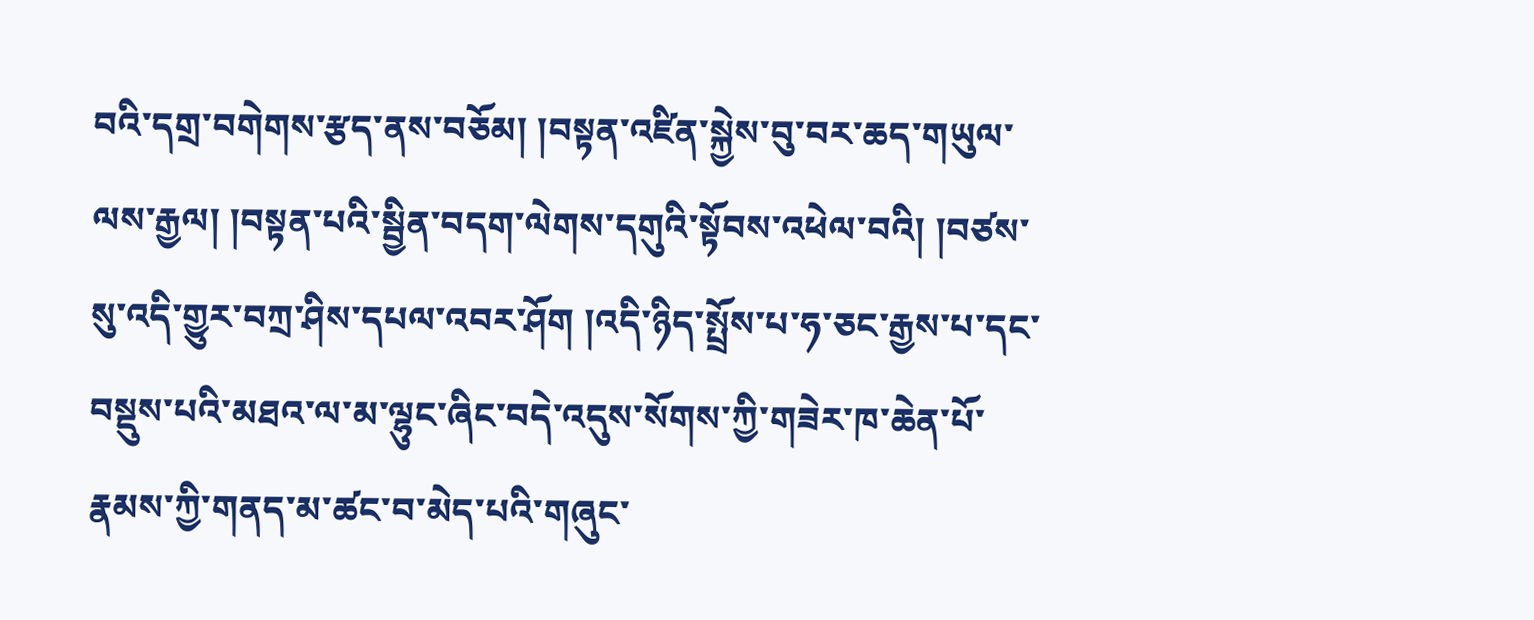བའི་དགྲ་བགེགས་རྩད་ནས་བཅོམ། །བསྟན་འཛིན་སྐྱེས་བུ་བར་ཆད་གཡུལ་ལས་རྒྱལ། །བསྟན་པའི་སྦྱིན་བདག་ལེགས་དགུའི་སྟོབས་འཕེལ་བའི། །བཙས་སུ་འདི་གྱུར་བཀྲ་ཤིས་དཔལ་འབར་ཤོག །འདི་ཉིད་སྤྲོས་པ་ཧ་ཅང་རྒྱས་པ་དང་བསྡུས་པའི་མཐའ་ལ་མ་ལྷུང་ཞིང་བདེ་འདུས་སོགས་ཀྱི་གཟེར་ཁ་ཆེན་པོ་རྣམས་ཀྱི་གནད་མ་ཚང་བ་མེད་པའི་གཞུང་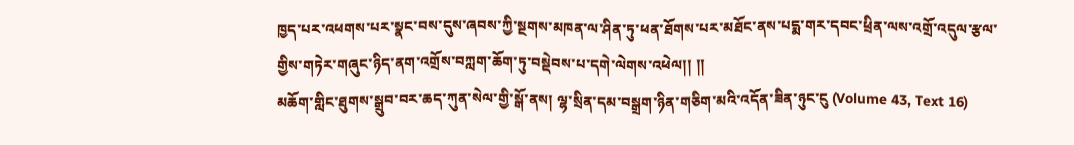ཁྱད་པར་འཕགས་པར་སྣང་བས་དུས་ཞབས་ཀྱི་སྔགས་མཁན་ལ་ཤིན་ཏུ་ཕན་ཐོགས་པར་མཐོང་ནས་པདྨ་གར་དབང་ཕྲིན་ལས་འགྲོ་འདུལ་རྩལ་གྱིས་གཏེར་གཞུང་ཉིད་ནག་འགྲོས་བཀླག་ཆོག་ཏུ་བསྡེབས་པ་དགེ་ལེགས་འཕེལ།། །།
མཆོག་གླིང་ཐུགས་སྒྲུབ་བར་ཆད་ཀུན་སེལ་གྱི་སྒོ་ནས། ལྷ་སྲིན་དམ་བསྒྲག་ཉིན་གཅིག་མའི་འདོན་ཟིན་ཉུང་ངུ (Volume 43, Text 16)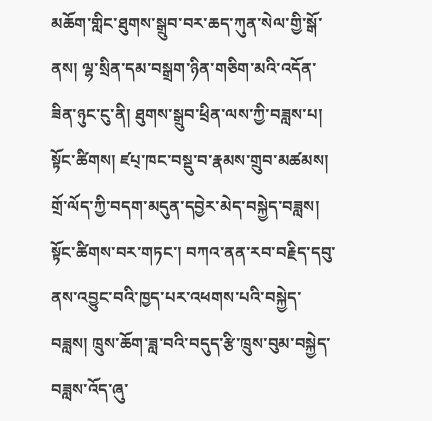མཆོག་གླིང་ཐུགས་སྒྲུབ་བར་ཆད་ཀུན་སེལ་གྱི་སྒོ་ནས། ལྷ་སྲིན་དམ་བསྒྲག་ཉིན་གཅིག་མའི་འདོན་ཟིན་ཉུང་ངུ་ནི། ཐུགས་སྒྲུབ་ཕྲིན་ལས་ཀྱི་བཟླས་པ། སྟོང་ཚིགས། ཛཔ྄་ཁང་བསྡུ་བ་རྣམས་གྲུབ་མཚམས། གྲོ་ལོད་ཀྱི་བདག་མདུན་དབྱེར་མེད་བསྐྱེད་བཟླས། སྟོང་ཚིགས་བར་གཏང་། བཀའ་ནན་རབ་བརྗིད་དབུ་ནས་འབྱུང་བའི་ཁྱད་པར་འཕགས་པའི་བསྐྱེད་བཟླས། ཁྲུས་ཆོག་ཟླ་བའི་བདུད་རྩི་ཁྲུས་བུམ་བསྐྱེད་བཟླས་འོད་ཞུ་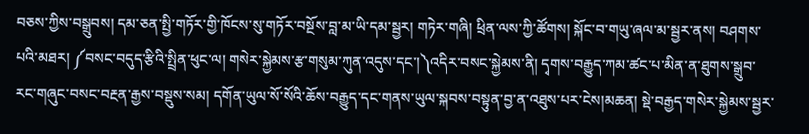བཅས་ཀྱིས་བསྒྲུབས། དམ་ཅན་སྤྱི་གཏོར་གྱི་ཁོངས་སུ་གཏོར་བསྔོས་བླ་མ་ཡི་དམ་སྦྱར། གཏེར་གཞི། ཕྲིན་ལས་ཀྱི་ཚོགས། སྐོང་བ་གཡུ་ཞལ་མ་སྦྱར་ནས། བཤགས་པའི་མཐར། ༼བསང་བདུད་རྩིའི་སྤྲིན་ཕུང་ལ། གསེར་སྐྱེམས་རྩ་གསུམ་ཀུན་འདུས་དང་།༽འདིར་བསང་སྐྱེམས་ནི། དྭགས་བརྒྱུད་ཀམ་ཚང་པ་མིན་ན་ཐུགས་སྒྲུབ་རང་གཞུང་བསང་བརྔན་རྒྱས་བསྡུས་སམ། དགོན་ཡུལ་སོ་སོའི་ཆོས་བརྒྱུད་དང་གནས་ཡུལ་སྐབས་བསྟུན་བྱ་ན་འཐུས་པར་ངེས།མཆན། སྡེ་བརྒྱད་གསེར་སྐྱེམས་སྦྱར་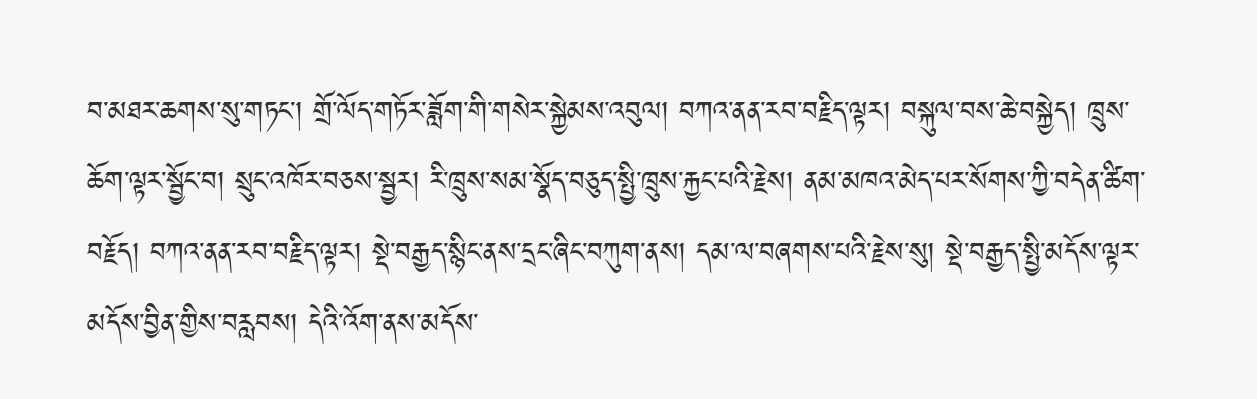བ་མཐར་ཆགས་སུ་གཏང་། གྲོ་ལོད་གཏོར་ཟློག་གི་གསེར་སྐྱེམས་འབུལ། བཀའ་ནན་རབ་བརྗིད་ལྟར། བསྐུལ་བས་ཆེ་བསྐྱེད། ཁྲུས་ཆོག་ལྟར་སྦྱོང་བ། སྲུང་འཁོར་བཅས་སྦྱར། རི་ཁྲུས་སམ་སྣོད་བཅུད་སྤྱི་ཁྲུས་རྐྱང་པའི་རྗེས། ནམ་མཁའ་མེད་པར་སོགས་ཀྱི་བདེན་ཚིག་བརྗོད། བཀའ་ནན་རབ་བརྗིད་ལྟར། སྡེ་བརྒྱད་སྙིང་ནས་དྲང་ཞིང་བཀུག་ནས། དམ་ལ་བཞགས་པའི་རྗེས་སུ། སྡེ་བརྒྱད་སྤྱི་མདོས་ལྟར་མདོས་བྱིན་གྱིས་བརླབས། དེའི་འོག་ནས་མདོས་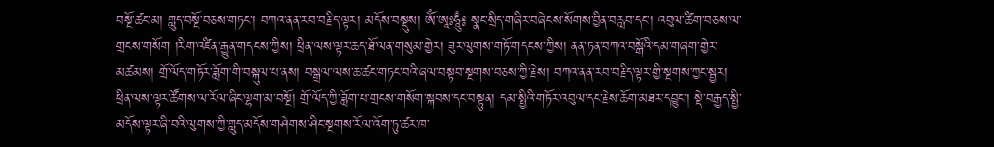བསྔོ་ཚང་མ། གླུད་བསྔོ་བཅས་གཏང་། བཀའ་ནན་རབ་བརྗིད་ལྟར། མདོས་བསྡུས། ཨོཾ་ཨཱཿཧཱུྃ༔ སྣང་སྲིད་གཞིར་བཞེངས་སོགས་བྱིན་བརླབ་དང་། འབུལ་ཚིག་བཅས་ལ་གྲངས་གསོག །རིག་འཛིན་རྒྱུན་གདངས་ཀྱིས། ཕྲིན་ལས་ལྟར་ཆད་ཐོ་ལན་གསུམ་གྱེར། ཟུར་ལུགས་གཏོ་གདངས་ཀྱིས། ནན་ཏན་བཀའ་བསྒོའི་དམ་གཞག་གྱེར་མཚམས། གྲོ་ལོད་གཏོར་ཟློག་གི་བསྐུལ་པ་ནས། བསྒྲལ་ལས་ཆ་ཚང་གཏང་བའི་ཞལ་བསྟབ་སྔགས་བཅས་ཀྱི་རྗེས། བཀའ་ནན་རབ་བརྗིད་ལྟར་གྱི་སྔགས་ཀྱང་སྦྱར། ཕྲིན་ལས་ལྟར་ཚོགས་ལ་རོལ་ཞིང་ལྷག་མ་བསྔོ། གྲོ་ལོད་ཀྱི་ཟློག་པ་གྲངས་གསོག་སྐབས་དང་བསྟུན། དམ་སྤྱིའི་གཏོར་འབུལ་དང་རྗེས་ཆོག་མཐར་དབྱུང་། སྡེ་བརྒྱད་སྤྱི་མདོས་ལྟར་ཞི་བའི་ལུགས་ཀྱི་གླུད་མདོས་གཤེགས་ཤིང་སྔགས་རོལ་འོག་ཏུ་ཚར་ཁ་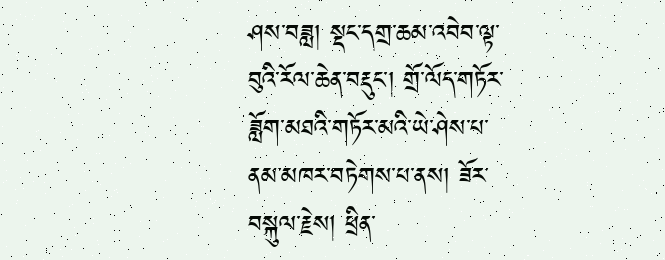ཤས་བཟླ། སྡང་དགྲ་ཆམ་འབེབ་ལྟ་བུའི་རོལ་ཆེན་བརྡུང་། གྲོ་ལོད་གཏོར་ཟློག་མཐའི་གཏོར་མའི་ཡེ་ཤེས་པ་ནམ་མཁར་བཏེགས་པ་ནས། ཟོར་བསྐུལ་རྗེས། ཕྲིན་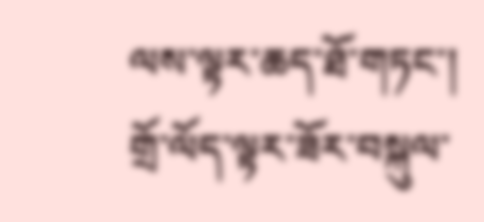ལས་ལྟར་ཆད་ཐོ་གཏང་། གྲོ་ལོད་ལྟར་ཟོར་བསྐུལ་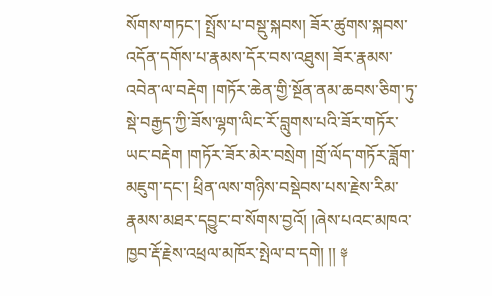སོགས་གཏང་། སྤྲོས་པ་བསྡུ་སྐབས། ཟོར་ཚུགས་སྐབས་འདོན་དགོས་པ་རྣམས་དོར་བས་འཐུས། ཟོར་རྣམས་འབེན་ལ་བརྡེག །གཏོར་ཆེན་གྱི་སྔོན་ནམ་ཆབས་ཅིག་ཏུ་སྡེ་བརྒྱད་ཀྱི་ཟོས་ལྷག་ལིང་རོ་བླུགས་པའི་ཟོར་གཏོར་ཡང་བརྡེག །གཏོར་ཟོར་མེར་བསྲེག །གྲོ་ལོད་གཏོར་ཟློག་མཇུག་དང་། ཕྲིན་ལས་གཉིས་བསྡེབས་པས་རྗེས་རིམ་རྣམས་མཐར་དབྱུང་བ་སོགས་བྱའོ། །ཞེས་པའང་མཁའ་ཁྱབ་རྡོ་རྗེས་འཕྲལ་མཁོར་སྤེལ་བ་དགེ། །། ༈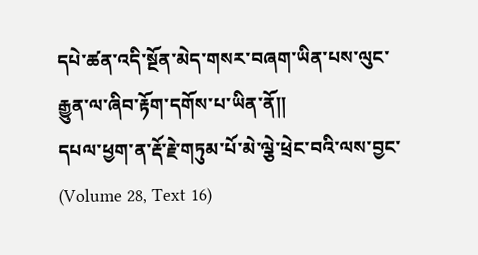དཔེ་ཚན་འདི་སྔོན་མེད་གསར་བཞག་ཡིན་པས་ལུང་རྒྱུན་ལ་ཞིབ་རྟོག་དགོས་པ་ཡིན་ནོ།།
དཔལ་ཕྱག་ན་རྡོ་རྗེ་གཏུམ་པོ་མེ་ལྕེ་ཕྲེང་བའི་ལས་བྱང་ (Volume 28, Text 16)